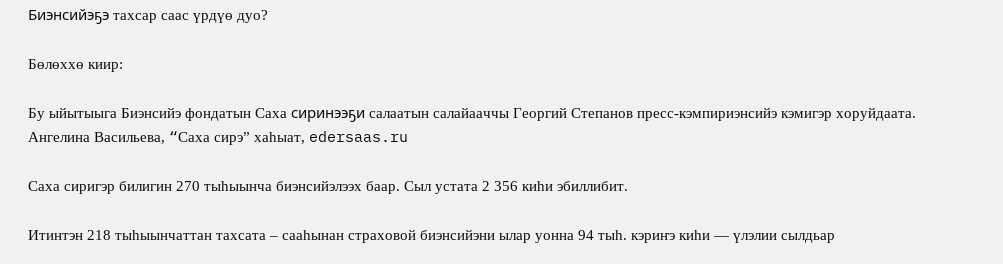Биэнсийэҕэ тахсар саас үрдүө дуо?

Бөлөххө киир:

Бу ыйытыыга Биэнсийэ фондатын Саха сиринээҕи салаатын салайааччы Георгий Степанов пресс-кэмпириэнсийэ кэмигэр хоруйдаата.
Ангелина Васильева, “Cаха сирэ” хаһыат, edersaas.ru

Саха сиригэр билигин 270 тыһыынча биэнсийэлээх баар. Сыл устата 2 356 киһи эбиллибит.

Итинтэн 218 тыһыынчаттан тахсата – сааhынан страховой биэнсийэни ылар уонна 94 тыһ. кэриҥэ киһи — үлэлии сылдьар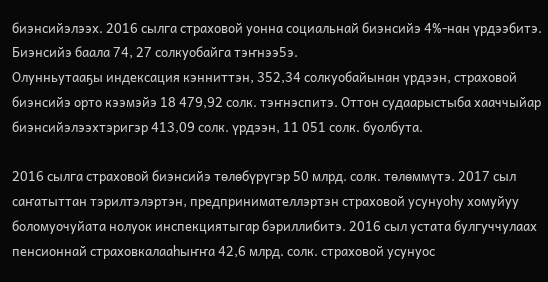биэнсийэлээх. 2016 сылга страховой уонна социальнай биэнсийэ 4%-нан үрдээбитэ. Биэнсийэ баала 74, 27 солкуобайга тэҥнээ5э.
Олунньутааҕы индексация кэнниттэн, 352,34 солкуобайынан үрдээн, страховой биэнсийэ орто кээмэйэ 18 479,92 солк. тэҥнэспитэ. Оттон судаарыстыба хааччыйар биэнсийэлээхтэригэр 413,09 солк. үрдээн, 11 051 солк. буолбута.

2016 сылга страховой биэнсийэ төлөбүрүгэр 50 млрд. солк. төлөммүтэ. 2017 сыл саҥатыттан тэрилтэлэртэн, предпринимателлэртэн страховой усунуоһу хомуйуу боломуочуйата нолуок инспекциятыгар бэриллибитэ. 2016 сыл устата булгуччулаах пенсионнай страховкалааһыҥҥа 42,6 млрд. солк. страховой усунуос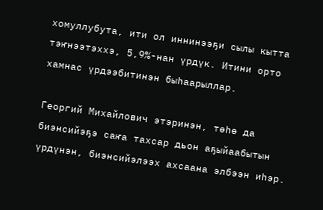хомуллубута, ити ол иннинээҕи сылы кытта тэҥнээтэххэ, 5,9%-нан үрдүк. Итини орто хамнас үрдээбитинэн быһаарыллар.

Георгий Михайлович этэринэн, төһө да биэнсийэҕэ саҥа тахсар дьон аҕыйаабытын үрдүнэн, биэнсийэлээх ахсаана элбээн иһэр.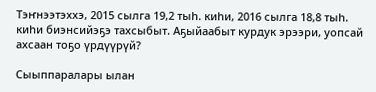Тэҥнээтэххэ, 2015 сылга 19,2 тыһ. киһи, 2016 сылга 18,8 тыһ. киһи биэнсийэҕэ тахсыбыт. Аҕыйаабыт курдук эрээри, уопсай ахсаан тоҕо үрдүүрүй?

Сыыппаралары ылан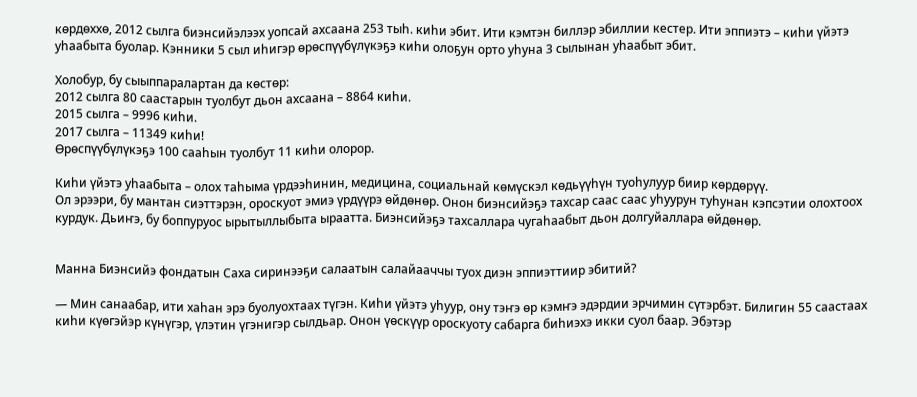көрдөххө, 2012 сылга биэнсийэлээх уопсай ахсаана 253 тыһ. киһи эбит. Ити кэмтэн биллэр эбиллии кестер. Ити эппиэтэ – киһи үйэтэ уһаабыта буолар. Кэнники 5 сыл иһигэр өрөспүүбүлүкэҕэ киһи олоҕун орто уһуна 3 сылынан уһаабыт эбит.

Холобур, бу сыыппаралартан да көстөр:
2012 сылга 80 саастарын туолбут дьон ахсаана – 8864 киһи.
2015 сылга – 9996 киһи.
2017 сылга – 11349 киһи!
Өрөспүүбүлүкэҕэ 100 сааһын туолбут 11 киһи олорор.

Киһи үйэтэ уһаабыта – олох таһыма үрдээһинин, медицина, социальнай көмүскэл көдьүүһүн туоһулуур биир көрдөрүү.
Ол эрээри, бу мантан сиэттэрэн, ороскуот эмиэ үрдүүрэ өйдөнөр. Онон биэнсийэҕэ тахсар саас саас уһуурун туhунан кэпсэтии олохтоох курдук. Дьиҥэ, бу боппуруос ырытыллыбыта ыраатта. Биэнсийэҕэ тахсаллара чугаһаабыт дьон долгуйаллара өйдөнөр.


Манна Биэнсийэ фондатын Саха сиринээҕи салаатын салайааччы туох диэн эппиэттиир эбитий?

— Мин санаабар, ити хаһан эрэ буолуохтаах түгэн. Киһи үйэтэ уһуур, ону тэҥэ өр кэмҥэ эдэрдии эрчимин сүтэрбэт. Билигин 55 саастаах киһи күөгэйэр күнүгэр, үлэтин үгэнигэр сылдьар. Онон үөскүүр ороскуоту сабарга биһиэхэ икки суол баар. Эбэтэр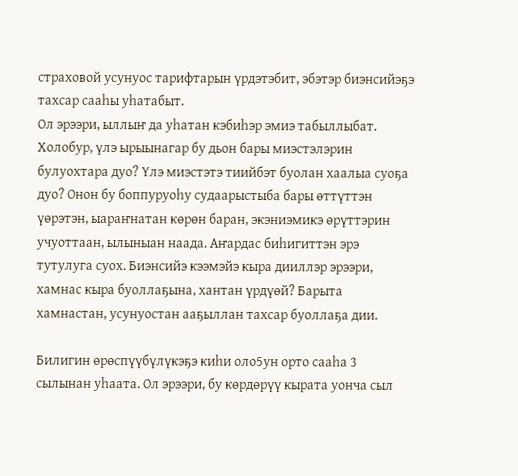страховой усунуос тарифтарын үрдэтэбит, эбэтэр биэнсийэҕэ тахсар сааһы уһатабыт.
Ол эрээри, ыллыҥ да уһатан кэбиһэр эмиэ табыллыбат. Холобур, үлэ ырыынагар бу дьон бары миэстэлэрин булуохтара дуо? Үлэ миэстэтэ тиийбэт буолан хаалыа суоҕа дуо? Онон бу боппуруоһу судаарыстыба бары өттүттэн үөрэтэн, ыараҥнатан көрөн баран, экэниэмикэ өрүттэрин учуоттаан, ылыныан наада. Аҥардас биһигиттэн эрэ тутулуга суох. Биэнсийэ кээмэйэ кыра дииллэр эрээри, хамнас кыра буоллаҕына, хантан үрдүөй? Барыта хамнастан, усунуостан ааҕыллан тахсар буоллаҕа дии.

Билигин өрөспүүбүлүкэҕэ киһи оло5ун орто сааһа 3 сылынан уһаата. Ол эрээри, бу көрдөрүү кырата уонча сыл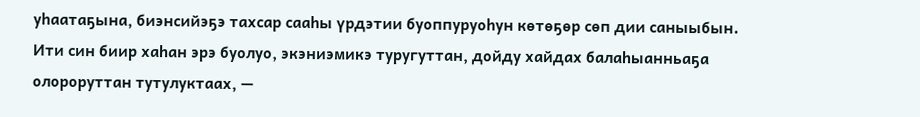уһаатаҕына, биэнсийэҕэ тахсар сааhы үрдэтии буоппуруоhун көтөҕөр сөп дии саныыбын. Ити син биир хаһан эрэ буолуо, экэниэмикэ туругуттан, дойду хайдах балаһыанньаҕа олороруттан тутулуктаах, —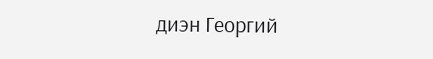диэн Георгий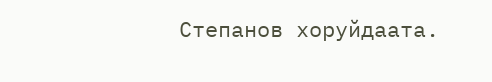Степанов хоруйдаата.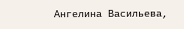Ангелина Васильева,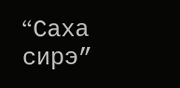“Cаха сирэ”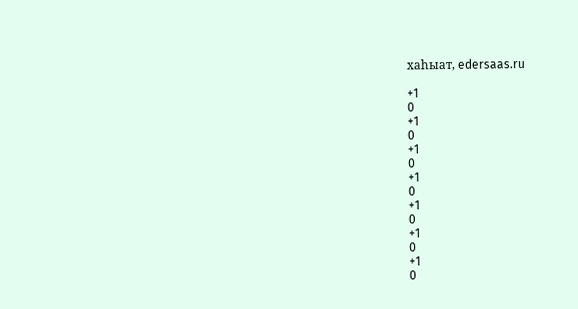хаһыат, edersaas.ru

+1
0
+1
0
+1
0
+1
0
+1
0
+1
0
+1
0